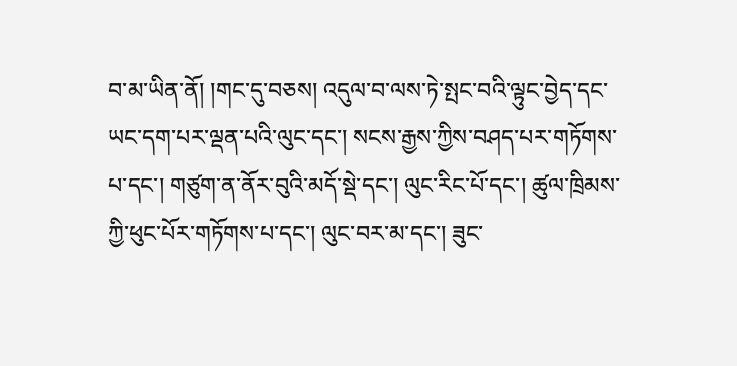བ་མ་ཡིན་ནོ། །གང་དུ་བཅས། འདུལ་བ་ལས་ཏེ་སྤང་བའི་ལྟུང་བྱེད་དང་ཡང་དག་པར་ལྡན་པའི་ལུང་དང་། སངས་རྒྱས་ཀྱིས་བཤད་པར་གཏོགས་པ་དང་། གཙུག་ན་ནོར་བུའི་མདོ་སྡེ་དང་། ལུང་རིང་པོ་དང་། ཚུལ་ཁྲིམས་ཀྱི་ཕུང་པོར་གཏོགས་པ་དང་། ལུང་བར་མ་དང་། ཟུང་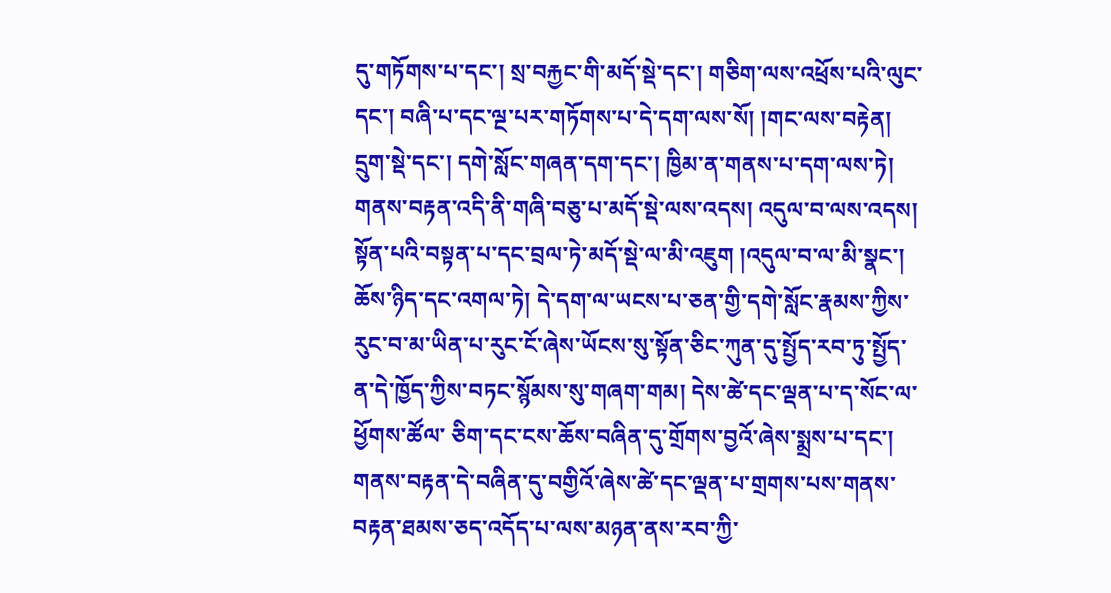དུ་གཏོགས་པ་དང་། སྲ་བརྐྱང་གི་མདོ་སྡེ་དང་། གཅིག་ལས་འཕྲོས་པའི་ལུང་དང་། བཞི་པ་དང་ལྔ་པར་གཏོགས་པ་དེ་དག་ལས་སོ། །གང་ལས་བརྟེན། དྲུག་སྡེ་དང་། དགེ་སློང་གཞན་དག་དང་། ཁྱིམ་ན་གནས་པ་དག་ལས་ཏེ། གནས་བརྟན་འདི་ནི་གཞི་བཅུ་པ་མདོ་སྡེ་ལས་འདས། འདུལ་བ་ལས་འདས། སྟོན་པའི་བསྟན་པ་དང་བྲལ་ཏེ་མདོ་སྡེ་ལ་མི་འཇུག །འདུལ་བ་ལ་མི་སྣང་། ཆོས་ཉིད་དང་འགལ་ཏེ། དེ་དག་ལ་ཡངས་པ་ཅན་གྱི་དགེ་སློང་རྣམས་ཀྱིས་རུང་བ་མ་ཡིན་པ་རུང་ངོ་ཞེས་ཡོངས་སུ་སྟོན་ཅིང་ཀུན་དུ་སྤྱོད་རབ་ཏུ་སྤྱོད་ན་དེ་ཁྱོད་ཀྱིས་བཏང་སྙོམས་སུ་གཞག་གམ། དེས་ཚེ་དང་ལྡན་པ་ད་སོང་ལ་ཕྱོགས་ཚོལ་ ཅིག་དང་ངས་ཆོས་བཞིན་དུ་གྲོགས་བྱའོ་ཞེས་སྨྲས་པ་དང་། གནས་བརྟན་དེ་བཞིན་དུ་བགྱིའོ་ཞེས་ཚེ་དང་ལྡན་པ་གྲགས་པས་གནས་བརྟན་ཐམས་ཅད་འདོད་པ་ལས་མཉན་ནས་རབ་ཀྱི་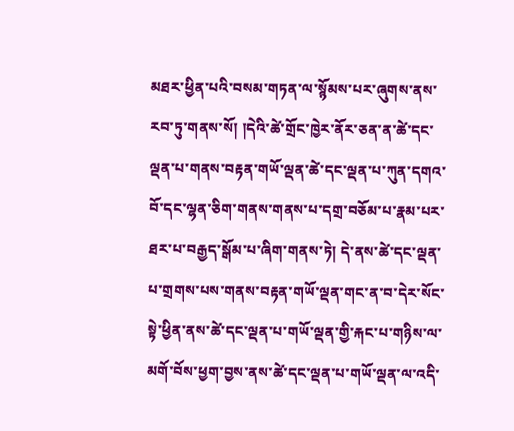མཐར་ཕྱིན་པའི་བསམ་གཏན་ལ་སྙོམས་པར་ཞུགས་ནས་རབ་ཏུ་གནས་སོ། །དེའི་ཚེ་གྲོང་ཁྱེར་ནོར་ཅན་ན་ཚེ་དང་ལྡན་པ་གནས་བརྟན་གཡོ་ལྡན་ཚེ་དང་ལྡན་པ་ཀུན་དགའ་བོ་དང་ལྷན་ཅིག་གནས་གནས་པ་དགྲ་བཅོམ་པ་རྣམ་པར་ཐར་པ་བརྒྱད་སྒོམ་པ་ཞིག་གནས་ཏེ། དེ་ནས་ཚེ་དང་ལྡན་པ་གྲགས་པས་གནས་བརྟན་གཡོ་ལྡན་གང་ན་བ་དེར་སོང་སྟེ་ཕྱིན་ནས་ཚེ་དང་ལྡན་པ་གཡོ་ལྡན་གྱི་རྐང་པ་གཉིས་ལ་མགོ་བོས་ཕྱག་བྱས་ནས་ཚེ་དང་ལྡན་པ་གཡོ་ལྡན་ལ་འདི་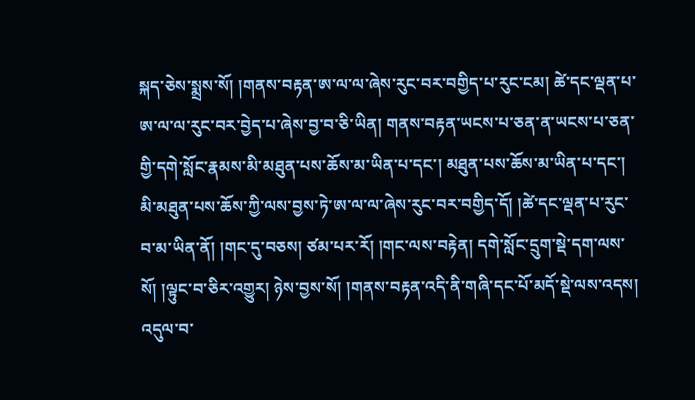སྐད་ཅེས་སྨྲས་སོ། །གནས་བརྟན་ཨ་ལ་ལ་ཞེས་རུང་བར་བགྱིད་པ་རུང་ངམ། ཚེ་དང་ལྡན་པ་ཨ་ལ་ལ་རུང་བར་བྱེད་པ་ཞེས་བྱ་བ་ཅི་ཡིན། གནས་བརྟན་ཡངས་པ་ཅན་ན་ཡངས་པ་ཅན་གྱི་དགེ་སློང་རྣམས་མི་མཐུན་པས་ཆོས་མ་ཡིན་པ་དང་། མཐུན་པས་ཆོས་མ་ཡིན་པ་དང་། མི་མཐུན་པས་ཆོས་ཀྱི་ལས་བྱས་ཏེ་ཨ་ལ་ལ་ཞེས་རུང་བར་བགྱིད་དོ། །ཚེ་དང་ལྡན་པ་རུང་བ་མ་ཡིན་ནོ། །གང་དུ་བཅས། ཙམ་པར་རོ། །གང་ལས་བརྟེན། དགེ་སློང་དྲུག་སྡེ་དག་ལས་སོ། །ལྟུང་བ་ཅིར་འགྱུར། ཉེས་བྱས་སོ། །གནས་བརྟན་འདི་ནི་གཞི་དང་པོ་མདོ་སྡེ་ལས་འདས། འདུལ་བ་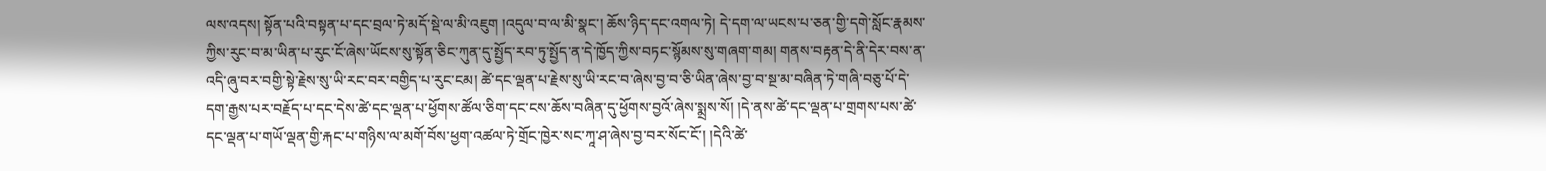ལས་འདས། སྟོན་པའི་བསྟན་པ་དང་བྲལ་ཏེ་མདོ་སྡེ་ལ་མི་འཇུག །འདུལ་བ་ལ་མི་སྣང་། ཆོས་ཉིད་དང་འགལ་ཏེ། དེ་དག་ལ་ཡངས་པ་ཅན་གྱི་དགེ་སློང་རྣམས་ཀྱིས་རུང་བ་མ་ཡིན་པ་རུང་ངོ་ཞེས་ཡོངས་སུ་སྟོན་ཅིང་ཀུན་དུ་སྤྱོད་རབ་ཏུ་སྤྱོད་ན་དེ་ཁྱོད་ཀྱིས་བཏང་སྙོམས་སུ་གཞག་གམ། གནས་བརྟན་དེ་ནི་དེར་བས་ན་འདི་ཞུ་བར་བགྱི་སྟེ་རྗེས་སུ་ཡི་རང་བར་བགྱིད་པ་རུང་ངམ། ཚེ་དང་ལྡན་པ་རྗེས་སུ་ཡི་རང་བ་ཞེས་བྱ་བ་ཅི་ཡིན་ཞེས་བྱ་བ་སྔ་མ་བཞིན་ཏེ་གཞི་བཅུ་པོ་དེ་དག་རྒྱས་པར་བརྗོད་པ་དང་དེས་ཚེ་དང་ལྡན་པ་ཕྱོགས་ཚོལ་ཅིག་དང་ངས་ཆོས་བཞིན་དུ་ཕྱོགས་བྱའོ་ཞེས་སྨྲས་སོ། །དེ་ནས་ཚེ་དང་ལྡན་པ་གྲགས་པས་ཚེ་དང་ལྡན་པ་གཡོ་ལྡན་གྱི་རྐང་པ་གཉིས་ལ་མགོ་བོས་ཕྱག་འཚལ་ཏེ་གྲོང་ཁྱེར་སང་ཀཱ་ཤ་ཞེས་བྱ་བར་སོང་ངོ་། །དེའི་ཚེ་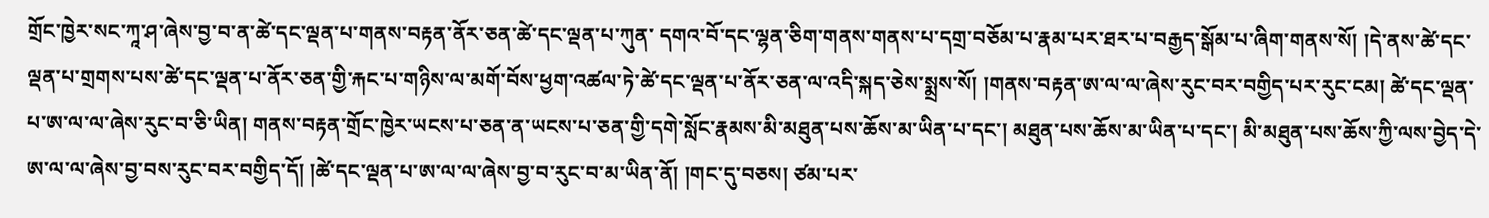གྲོང་ཁྱེར་སང་ཀཱ་ཤ་ཞེས་བྱ་བ་ན་ཚེ་དང་ལྡན་པ་གནས་བརྟན་ནོར་ཅན་ཚེ་དང་ལྡན་པ་ཀུན་ དགའ་བོ་དང་ལྷན་ཅིག་གནས་གནས་པ་དགྲ་བཅོམ་པ་རྣམ་པར་ཐར་པ་བརྒྱད་སྒོམ་པ་ཞིག་གནས་སོ། །དེ་ནས་ཚེ་དང་ལྡན་པ་གྲགས་པས་ཚེ་དང་ལྡན་པ་ནོར་ཅན་གྱི་རྐང་པ་གཉིས་ལ་མགོ་བོས་ཕྱག་འཚལ་ཏེ་ཚེ་དང་ལྡན་པ་ནོར་ཅན་ལ་འདི་སྐད་ཅེས་སྨྲས་སོ། །གནས་བརྟན་ཨ་ལ་ལ་ཞེས་རུང་བར་བགྱིད་པར་རུང་ངམ། ཚེ་དང་ལྡན་པ་ཨ་ལ་ལ་ཞེས་རུང་བ་ཅི་ཡིན། གནས་བརྟན་གྲོང་ཁྱེར་ཡངས་པ་ཅན་ན་ཡངས་པ་ཅན་གྱི་དགེ་སློང་རྣམས་མི་མཐུན་པས་ཆོས་མ་ཡིན་པ་དང་། མཐུན་པས་ཆོས་མ་ཡིན་པ་དང་། མི་མཐུན་པས་ཆོས་ཀྱི་ལས་བྱེད་དེ་ཨ་ལ་ལ་ཞེས་བྱ་བས་རུང་བར་བགྱིད་དོ། །ཚེ་དང་ལྡན་པ་ཨ་ལ་ལ་ཞེས་བྱ་བ་རུང་བ་མ་ཡིན་ནོ། །གང་དུ་བཅས། ཙམ་པར་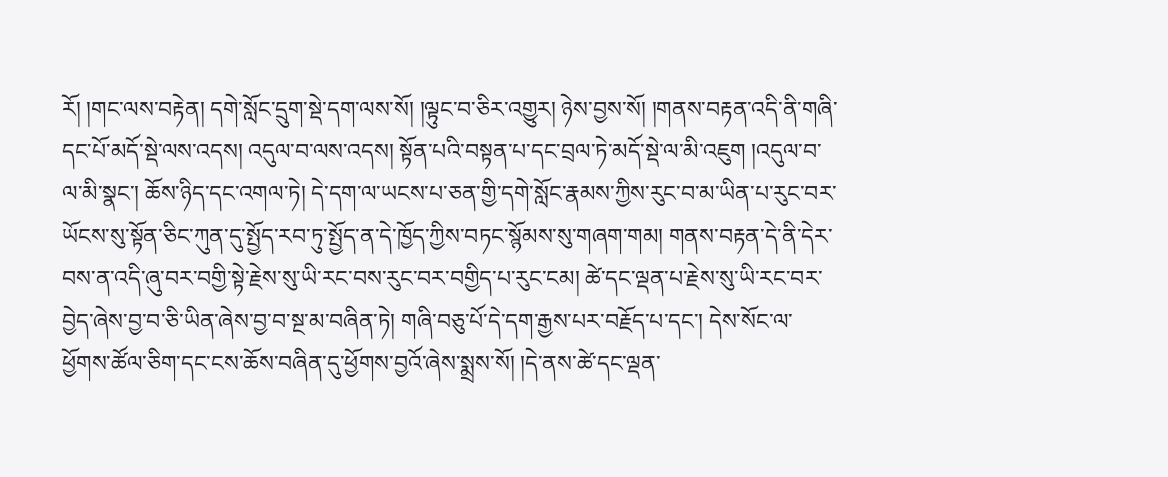རོ། །གང་ལས་བརྟེན། དགེ་སློང་དྲུག་སྡེ་དག་ལས་སོ། །ལྟུང་བ་ཅིར་འགྱུར། ཉེས་བྱས་སོ། །གནས་བརྟན་འདི་ནི་གཞི་དང་པོ་མདོ་སྡེ་ལས་འདས། འདུལ་བ་ལས་འདས། སྟོན་པའི་བསྟན་པ་དང་བྲལ་ཏེ་མདོ་སྡེ་ལ་མི་འཇུག །འདུལ་བ་ལ་མི་སྣང་། ཆོས་ཉིད་དང་འགལ་ཏེ། དེ་དག་ལ་ཡངས་པ་ཅན་གྱི་དགེ་སློང་རྣམས་ཀྱིས་རུང་བ་མ་ཡིན་པ་རུང་བར་ཡོངས་སུ་སྟོན་ཅིང་ཀུན་དུ་སྤྱོད་རབ་ཏུ་སྤྱོད་ན་དེ་ཁྱོད་ཀྱིས་བཏང་སྙོམས་སུ་གཞག་གམ། གནས་བརྟན་དེ་ནི་དེར་བས་ན་འདི་ཞུ་བར་བགྱི་སྟེ་རྗེས་སུ་ཡི་རང་བས་རུང་བར་བགྱིད་པ་རུང་ངམ། ཚེ་དང་ལྡན་པ་རྗེས་སུ་ཡི་རང་བར་བྱེད་ཞེས་བྱ་བ་ཅི་ཡིན་ཞེས་བྱ་བ་སྔ་མ་བཞིན་ཏེ། གཞི་བཅུ་པོ་དེ་དག་རྒྱས་པར་བརྗོད་པ་དང་། དེས་སོང་ལ་ཕྱོགས་ཚོལ་ཅིག་དང་ངས་ཆོས་བཞིན་དུ་ཕྱོགས་བྱའོ་ཞེས་སྨྲས་སོ། །དེ་ནས་ཚེ་དང་ལྡན་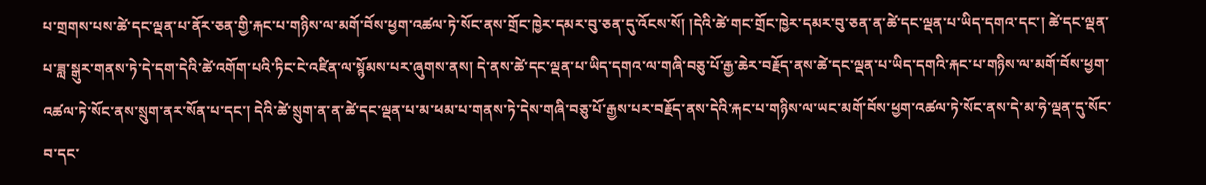པ་གྲགས་པས་ཚེ་དང་ལྡན་པ་ནོར་ཅན་གྱི་རྐང་པ་གཉིས་ལ་མགོ་བོས་ཕྱག་འཚལ་ཏེ་སོང་ནས་གྲོང་ཁྱེར་དམར་བུ་ཅན་དུ་འོངས་སོ། །དེའི་ཚེ་གང་གྲོང་ཁྱེར་དམར་བུ་ཅན་ན་ཚེ་དང་ལྡན་པ་ཡིད་དགའ་དང་། ཚེ་དང་ལྡན་པ་ཟླ་སྒུར་གནས་ཏེ་དེ་དག་དེའི་ཚེ་འགོག་པའི་ཏིང་ངེ་འཛིན་ལ་སྙོམས་པར་ཞུགས་ནས། དེ་ནས་ཚེ་དང་ལྡན་པ་ཡིད་དགའ་ལ་གཞི་བཅུ་པོ་རྒྱ་ཆེར་བརྗོད་ནས་ཚེ་དང་ལྡན་པ་ཡིད་དགའི་རྐང་པ་གཉིས་ལ་མགོ་བོས་ཕྱག་འཚལ་ཏེ་སོང་ནས་སྲུག་ནར་སོན་པ་དང་། དེའི་ཚེ་སྲུག་ན་ན་ཚེ་དང་ལྡན་པ་མ་ཕམ་པ་གནས་ཏེ་དེས་གཞི་བཅུ་པོ་རྒྱས་པར་བརྗོད་ནས་དེའི་རྐང་པ་གཉིས་ལ་ཡང་མགོ་བོས་ཕྱག་འཚལ་ཏེ་སོང་ནས་དེ་མ་ཧེ་ལྡན་དུ་སོང་བ་དང་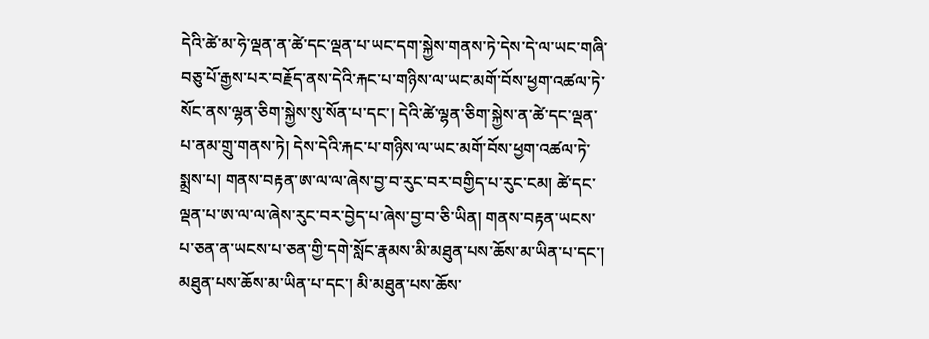དེའི་ཚེ་མ་ཧེ་ལྡན་ན་ཚེ་དང་ལྡན་པ་ཡང་དག་སྐྱེས་གནས་ཏེ་དེས་དེ་ལ་ཡང་གཞི་བཅུ་པོ་རྒྱས་པར་བརྗོད་ནས་དེའི་རྐང་པ་གཉིས་ལ་ཡང་མགོ་བོས་ཕྱག་འཚལ་ཏེ་སོང་ནས་ལྷན་ཅིག་སྐྱེས་སུ་སོན་པ་དང་། དེའི་ཚེ་ལྷན་ཅིག་སྐྱེས་ན་ཚེ་དང་ལྡན་པ་ནམ་གྲུ་གནས་ཏེ། དེས་དེའི་རྐང་པ་གཉིས་ལ་ཡང་མགོ་བོས་ཕྱག་འཚལ་ཏེ་སྨྲས་པ། གནས་བརྟན་ཨ་ལ་ལ་ཞེས་བྱ་བ་རུང་བར་བགྱིད་པ་རུང་ངམ། ཚེ་དང་ལྡན་པ་ཨ་ལ་ལ་ཞེས་རུང་བར་བྱེད་པ་ཞེས་བྱ་བ་ཅི་ཡིན། གནས་བརྟན་ཡངས་པ་ཅན་ན་ཡངས་པ་ཅན་གྱི་དགེ་སློང་རྣམས་མི་མཐུན་པས་ཆོས་མ་ཡིན་པ་དང་། མཐུན་པས་ཆོས་མ་ཡིན་པ་དང་། མི་མཐུན་པས་ཆོས་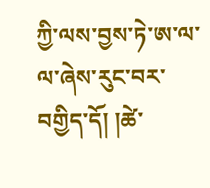ཀྱི་ལས་བྱས་ཏེ་ཨ་ལ་ལ་ཞེས་རུང་བར་བགྱིད་དོ། །ཚེ་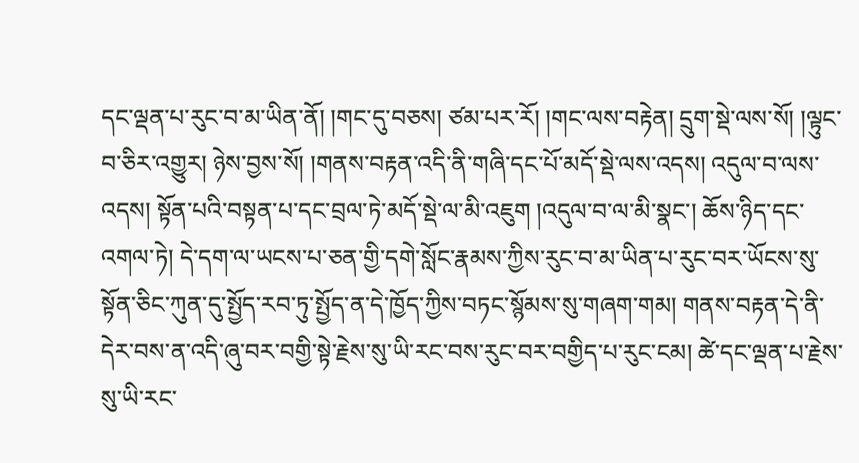དང་ལྡན་པ་རུང་བ་མ་ཡིན་ནོ། །གང་དུ་བཅས། ཙམ་པར་རོ། །གང་ལས་བརྟེན། དྲུག་སྡེ་ལས་སོ། །ལྟུང་བ་ཅིར་འགྱུར། ཉེས་བྱས་སོ། །གནས་བརྟན་འདི་ནི་གཞི་དང་པོ་མདོ་སྡེ་ལས་འདས། འདུལ་བ་ལས་འདས། སྟོན་པའི་བསྟན་པ་དང་བྲལ་ཏེ་མདོ་སྡེ་ལ་མི་འཇུག །འདུལ་བ་ལ་མི་སྣང་། ཆོས་ཉིད་དང་འགལ་ཏེ། དེ་དག་ལ་ཡངས་པ་ཅན་གྱི་དགེ་སློང་རྣམས་ཀྱིས་རུང་བ་མ་ཡིན་པ་རུང་བར་ཡོངས་སུ་སྟོན་ཅིང་ཀུན་དུ་སྤྱོད་རབ་ཏུ་སྤྱོད་ན་དེ་ཁྱོད་ཀྱིས་བཏང་སྙོམས་སུ་གཞག་གམ། གནས་བརྟན་དེ་ནི་དེར་བས་ན་འདི་ཞུ་བར་བགྱི་སྟེ་རྗེས་སུ་ཡི་རང་བས་རུང་བར་བགྱིད་པ་རུང་ངམ། ཚེ་དང་ལྡན་པ་རྗེས་སུ་ཡི་རང་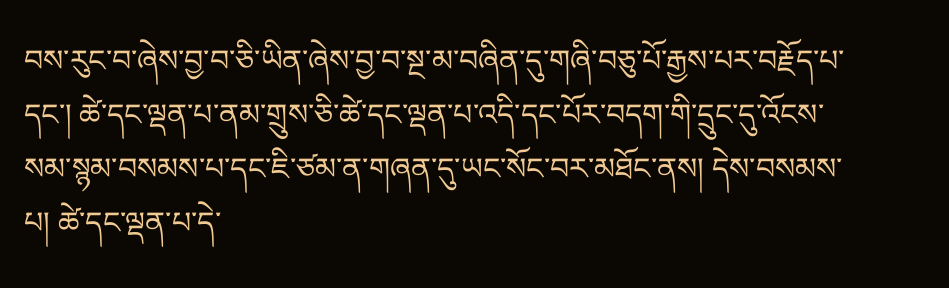བས་རུང་བ་ཞེས་བྱ་བ་ཅི་ཡིན་ཞེས་བྱ་བ་སྔ་མ་བཞིན་དུ་གཞི་བཅུ་པོ་རྒྱས་པར་བརྗོད་པ་དང་། ཚེ་དང་ལྡན་པ་ནམ་གྲུས་ཅི་ཚེ་དང་ལྡན་པ་འདི་དང་པོར་བདག་གི་དྲུང་དུ་འོངས་སམ་སྙམ་བསམས་པ་དང་ཇི་ཙམ་ན་གཞན་དུ་ཡང་སོང་བར་མཐོང་ནས། དེས་བསམས་པ། ཚེ་དང་ལྡན་པ་དེ་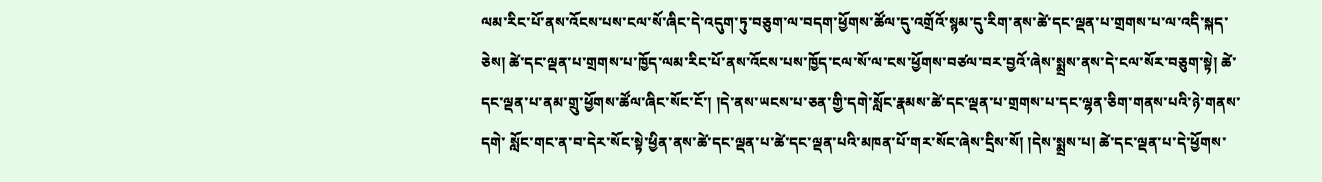ལམ་རིང་པོ་ནས་འོངས་པས་ངལ་སོ་ཞིང་དེ་འདུག་ཏུ་བཅུག་ལ་བདག་ཕྱོགས་ཚོལ་དུ་འགྲོའོ་སྙམ་དུ་རིག་ནས་ཚེ་དང་ལྡན་པ་གྲགས་པ་ལ་འདི་སྐད་ཅེས། ཚེ་དང་ལྡན་པ་གྲགས་པ་ཁྱོད་ལམ་རིང་པོ་ནས་འོངས་པས་ཁྱོད་ངལ་སོ་ལ་ངས་ཕྱོགས་བཙལ་བར་བྱའོ་ཞེས་སྨྲས་ནས་དེ་ངལ་སོར་བཅུག་སྟེ། ཚེ་དང་ལྡན་པ་ནམ་གྲུ་ཕྱོགས་ཚོལ་ཞིང་སོང་ངོ་། །དེ་ནས་ཡངས་པ་ཅན་གྱི་དགེ་སློང་རྣམས་ཚེ་དང་ལྡན་པ་གྲགས་པ་དང་ལྷན་ཅིག་གནས་པའི་ཉེ་གནས་དགེ་ སློང་གང་ན་བ་དེར་སོང་སྟེ་ཕྱིན་ནས་ཚེ་དང་ལྡན་པ་ཚེ་དང་ལྡན་པའི་མཁན་པོ་གར་སོང་ཞེས་དྲིས་སོ། །དེས་སྨྲས་པ། ཚེ་དང་ལྡན་པ་དེ་ཕྱོགས་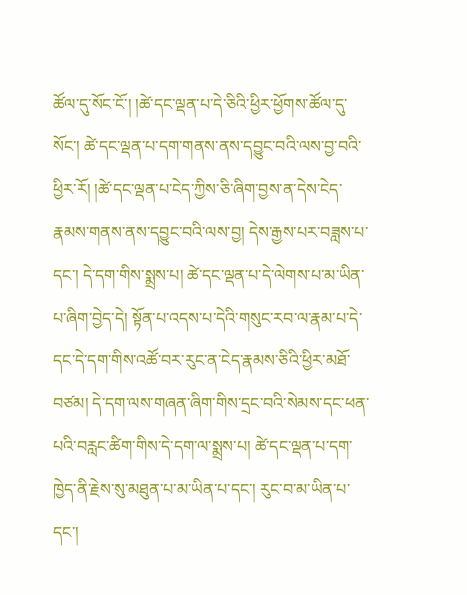ཚོལ་དུ་སོང་ངོ་། །ཚེ་དང་ལྡན་པ་དེ་ཅིའི་ཕྱིར་ཕྱོགས་ཚོལ་དུ་སོང་། ཚེ་དང་ལྡན་པ་དག་གནས་ནས་དབྱུང་བའི་ལས་བྱ་བའི་ཕྱིར་རོ། །ཚེ་དང་ལྡན་པ་ངེད་ཀྱིས་ཅི་ཞིག་བྱས་ན་དེས་ངེད་རྣམས་གནས་ནས་དབྱུང་བའི་ལས་བྱ། དེས་རྒྱས་པར་བཟླས་པ་དང་། དེ་དག་གིས་སྨྲས་པ། ཚེ་དང་ལྡན་པ་དེ་ལེགས་པ་མ་ཡིན་པ་ཞིག་བྱེད་དེ། སྟོན་པ་འདས་པ་དེའི་གསུང་རབ་ལ་རྣམ་པ་དེ་དང་དེ་དག་གིས་འཚོ་བར་རུང་ན་ངེད་རྣམས་ཅིའི་ཕྱིར་མཐོ་བཙམ། དེ་དག་ལས་གཞན་ཞིག་གིས་དྲང་བའི་སེམས་དང་ཕན་པའི་བརླང་ཚིག་གིས་དེ་དག་ལ་སྨྲས་པ། ཚེ་དང་ལྡན་པ་དག་ཁྱེད་ནི་རྗེས་སུ་མཐུན་པ་མ་ཡིན་པ་དང་། རུང་བ་མ་ཡིན་པ་དང་།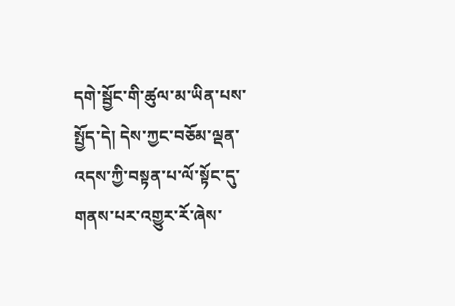དགེ་སྦྱོང་གི་ཚུལ་མ་ཡིན་པས་སྤྱོད་དེ། དེས་ཀྱང་བཅོམ་ལྡན་འདས་ཀྱི་བསྟན་པ་ལོ་སྟོང་དུ་གནས་པར་འགྱུར་རོ་ཞེས་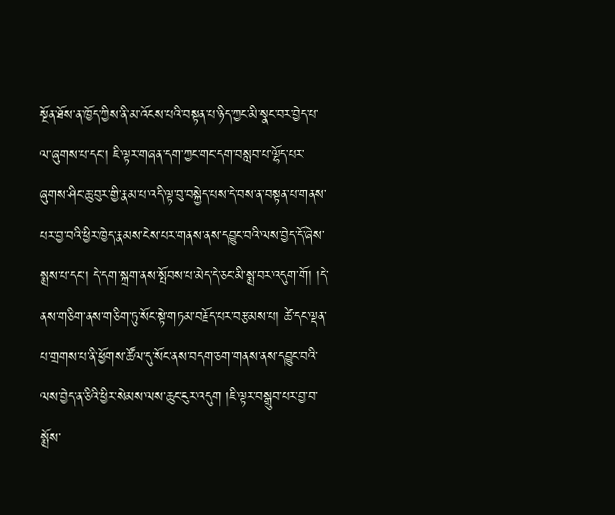སྔོན་ཐོས་ན་ཁྱོད་ཀྱིས་ནི་མ་འོངས་པའི་བསྟན་པ་ཉིད་ཀྱང་མི་སྣང་བར་བྱེད་པ་ལ་ཞུགས་པ་དང་། ཇི་ལྟར་གཞན་དག་ཀྱང་གང་དག་བསླབ་པ་ལྷོད་པར་ཞུགས་ཤིང་ཆུ་བུར་གྱི་རྣམ་པ་འདི་ལྟ་བུ་བསྐྱེད་པས་དེ་བས་ན་བསྟན་པ་གནས་པར་བྱ་བའི་ཕྱིར་ཁྱེད་རྣམས་ངེས་པར་གནས་ནས་དབྱུང་བའི་ལས་བྱེད་དོ་ཞེས་སྨྲས་པ་དང་། དེ་དག་སྐྲག་ནས་སྤོབས་པ་མེད་དེ་ཅང་མི་སྨྲ་བར་འདུག་གོ། །དེ་ནས་གཅིག་ནས་གཅིག་ཏུ་སོང་སྟེ་གཏམ་བརྗོད་པར་བརྩམས་པ། ཚེ་དང་ལྡན་པ་གྲགས་པ་ནི་ཕྱོགས་ཚོལ་དུ་སོང་ནས་བདག་ཅག་གནས་ནས་དབྱུང་བའི་ལས་བྱེད་ན་ཅིའི་ཕྱིར་སེམས་ལས་ཆུང་ངུར་འདུག །ཇི་ལྟར་བསྒྲུབ་པར་བྱ་བ་སྨྲོས་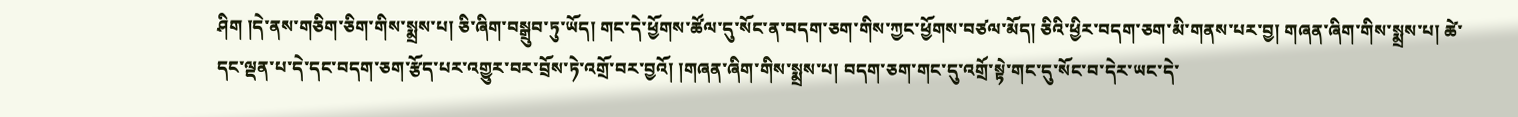ཤིག །དེ་ནས་གཅིག་ཅིག་གིས་སྨྲས་པ། ཅི་ཞིག་བསྒྲུབ་ཏུ་ཡོད། གང་དེ་ཕྱོགས་ཚོལ་དུ་སོང་ན་བདག་ཅག་གིས་ཀྱང་ཕྱོགས་བཙལ་མོད། ཅིའི་ཕྱིར་བདག་ཅག་མི་གནས་པར་བྱ། གཞན་ཞིག་གིས་སྨྲས་པ། ཚེ་དང་ལྡན་པ་དེ་དང་བདག་ཅག་རྩོད་པར་འགྱུར་བར་བྲོས་ཏེ་འགྲོ་བར་བྱའོ། །གཞན་ཞིག་གིས་སྨྲས་པ། བདག་ཅག་གང་དུ་འགྲོ་སྟེ་གང་དུ་སོང་བ་དེར་ཡང་དེ་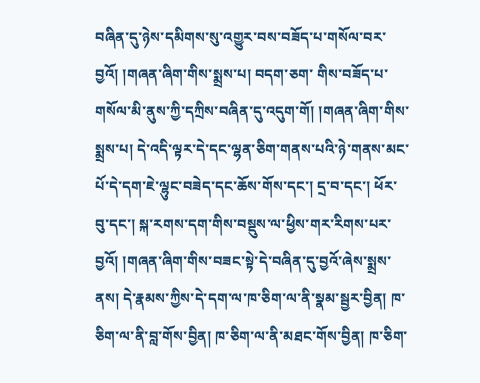བཞིན་དུ་ཉེས་དམིགས་སུ་འགྱུར་བས་བཟོད་པ་གསོལ་བར་བྱའོ། །གཞན་ཞིག་གིས་སྨྲས་པ། བདག་ཅག་ གིས་བཟོད་པ་གསོལ་མི་ནུས་ཀྱི་དཀྲིས་བཞིན་དུ་འདུག་གོ། །གཞན་ཞིག་གིས་སྨྲས་པ། དེ་འདི་ལྟར་དེ་དང་ལྷན་ཅིག་གནས་པའི་ཉེ་གནས་མང་པོ་དེ་དག་ཇེ་ལྷུང་བཟེད་དང་ཆོས་གོས་དང་། དྲ་བ་དང་། ཕོར་བུ་དང་། སྐ་རགས་དག་གིས་བསྡུས་ལ་ཕྱིས་གར་རིགས་པར་བྱའོ། །གཞན་ཞིག་གིས་བཟང་སྟེ་དེ་བཞིན་དུ་བྱའོ་ཞེས་སྨྲས་ནས། དེ་རྣམས་ཀྱིས་དེ་དག་ལ་ཁ་ཅིག་ལ་ནི་སྣམ་སྦྱར་བྱིན། ཁ་ཅིག་ལ་ནི་བླ་གོས་བྱིན། ཁ་ཅིག་ལ་ནི་མཐང་གོས་བྱིན། ཁ་ཅིག་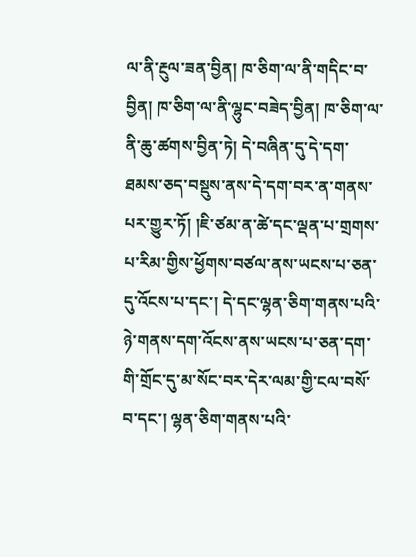ལ་ནི་རྔུལ་ཟན་བྱིན། ཁ་ཅིག་ལ་ནི་གདིང་བ་བྱིན། ཁ་ཅིག་ལ་ནི་ལྷུང་བཟེད་བྱིན། ཁ་ཅིག་ལ་ནི་ཆུ་ཚགས་བྱིན་ཏེ། དེ་བཞིན་དུ་དེ་དག་ཐམས་ཅད་བསྡུས་ནས་དེ་དག་བར་ན་གནས་པར་གྱུར་ཏོ། །ཇི་ཙམ་ན་ཚེ་དང་ལྡན་པ་གྲགས་པ་རིམ་གྱིས་ཕྱོགས་བཙལ་ནས་ཡངས་པ་ཅན་དུ་འོངས་པ་དང་། དེ་དང་ལྷན་ཅིག་གནས་པའི་ཉེ་གནས་དག་འོངས་ནས་ཡངས་པ་ཅན་དག་གི་གྲོང་དུ་མ་སོང་བར་དེར་ལམ་གྱི་ངལ་བསོ་བ་དང་། ལྷན་ཅིག་གནས་པའི་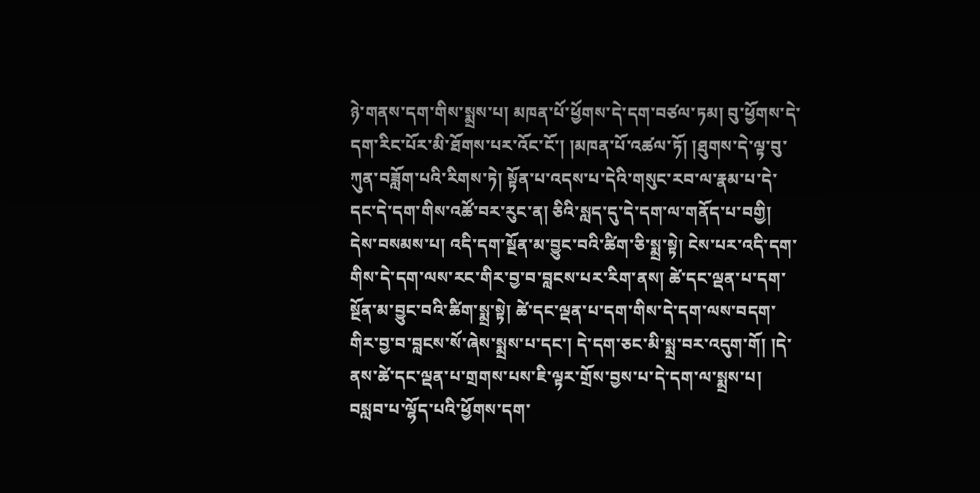ཉེ་གནས་དག་གིས་སྨྲས་པ། མཁན་པོ་ཕྱོགས་དེ་དག་བཙལ་ཏམ། བུ་ཕྱོགས་དེ་དག་རིང་པོར་མི་ཐོགས་པར་འོང་ངོ་། །མཁན་པོ་འཚལ་ཏོ། །ཐུགས་དེ་ལྟ་བུ་ཀུན་བཟློག་པའི་རིགས་ཏེ། སྟོན་པ་འདས་པ་དེའི་གསུང་རབ་ལ་རྣམ་པ་དེ་དང་དེ་དག་གིས་འཚོ་བར་རུང་ན། ཅིའི་སླད་དུ་དེ་དག་ལ་གནོད་པ་བགྱི། དེས་བསམས་པ། འདི་དག་སྔོན་མ་བྱུང་བའི་ཚིག་ཅི་སྨྲ་སྟེ། ངེས་པར་འདི་དག་གིས་དེ་དག་ལས་རང་གིར་བྱ་བ་བླངས་པར་རིག་ནས། ཚེ་དང་ལྡན་པ་དག་སྔོན་མ་བྱུང་བའི་ཚིག་སྨྲ་སྟེ། ཚེ་དང་ལྡན་པ་དག་གིས་དེ་དག་ལས་བདག་གིར་བྱ་བ་བླངས་སོ་ཞེས་སྨྲས་པ་དང་། དེ་དག་ཅང་མི་སྨྲ་བར་འདུག་གོ། །དེ་ནས་ཚེ་དང་ལྡན་པ་གྲགས་པས་ཇི་ལྟར་གྲོས་བྱས་པ་དེ་དག་ལ་སྨྲས་པ། བསླབ་པ་ལྷོད་པའི་ཕྱོགས་དག་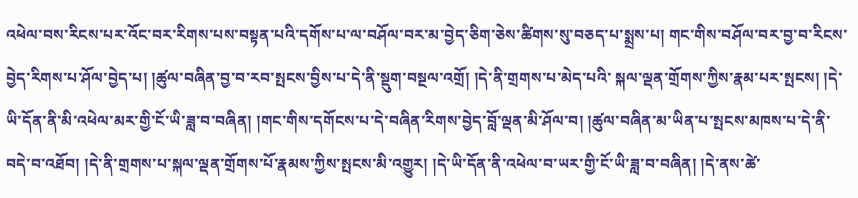འཕེལ་བས་རིངས་པར་འོང་བར་རིགས་པས་བསྟན་པའི་དགོས་པ་ལ་བཤོལ་བར་མ་བྱེད་ཅིག་ཅེས་ཚིགས་སུ་བཅད་པ་སྨྲས་པ། གང་གིས་བཤོལ་བར་བྱ་བ་རིངས་བྱེད་རིགས་པ་ཤོལ་བྱེད་པ། །ཚུལ་བཞིན་བྱ་བ་རབ་སྤངས་བྱིས་པ་དེ་ནི་སྡུག་བསྔལ་འགྲོ། །དེ་ནི་གྲགས་པ་མེད་པའི་ སྐལ་ལྡན་གྲོགས་ཀྱིས་རྣམ་པར་སྤངས། །དེ་ཡི་དོན་ནི་མི་འཕེལ་མར་གྱི་ངོ་ཡི་ཟླ་བ་བཞིན། །གང་གིས་དགོངས་པ་དེ་བཞིན་རིགས་བྱེད་བློ་ལྡན་མི་ཤོལ་བ། །ཚུལ་བཞིན་མ་ཡིན་པ་སྤངས་མཁས་པ་དེ་ནི་བདེ་བ་འཐོབ། །དེ་ནི་གྲགས་པ་སྐལ་ལྡན་གྲོགས་པོ་རྣམས་ཀྱིས་སྤངས་མི་འགྱུར། །དེ་ཡི་དོན་ནི་འཕེལ་བ་ཡར་གྱི་ངོ་ཡི་ཟླ་བ་བཞིན། །དེ་ནས་ཚེ་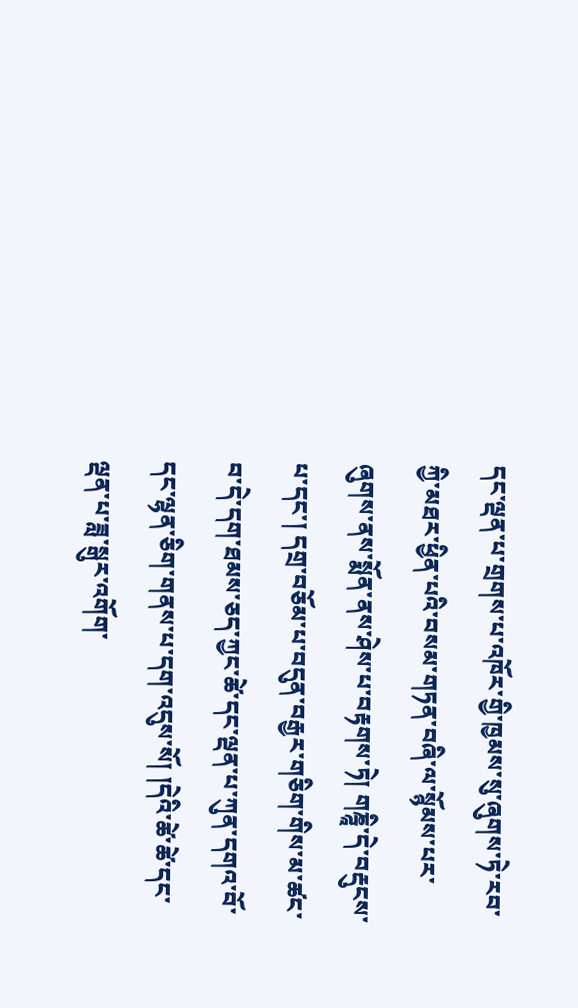དང་ལྡན་པ་གྲགས་པ་འཁོར་གྱི་ཁྱམས་སུ་ཞུགས་ཏེ་རབ་ཀྱི་མཐར་ཕྱིན་པའི་བསམ་གཏན་བཞི་ལ་སྙོམས་པར་ཞུགས་ནས་སྨོན་ནས་ཤེས་པ་བརྟགས་ཏེ། གཎྜཱི་དེ་བརྡུངས་པ་དང་། དགྲ་བཅོམ་པ་བདུན་བརྒྱར་གཅིག་གིས་མ་ཚང་བ་དེ་དག་ཐམས་ཅད་ཀྱང་ཚེ་དང་ལྡན་པ་ཀུན་དགའ་བོ་དང་ལྷན་ཅིག་གནས་པ་དག་འདུས་སོ། །དེའི་ཚེ་ཚེ་དང་ལྡན་པ་ཟླ་སྒུར་འགོག་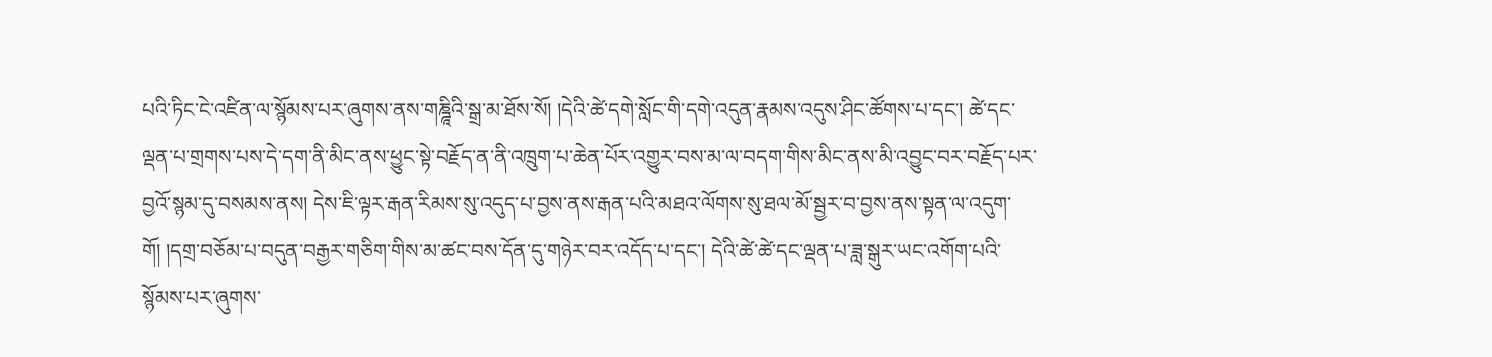པའི་ཏིང་ངེ་འཛིན་ལ་སྙོམས་པར་ཞུགས་ནས་གཎྜཱིའི་སྒྲ་མ་ཐོས་སོ། །དེའི་ཚེ་དགེ་སློང་གི་དགེ་འདུན་རྣམས་འདུས་ཤིང་ཚོགས་པ་དང་། ཚེ་དང་ལྡན་པ་གྲགས་པས་དེ་དག་ནི་མིང་ནས་ཕྱུང་སྟེ་བརྗོད་ན་ནི་འཁྲུག་པ་ཆེན་པོར་འགྱུར་བས་མ་ལ་བདག་གིས་མིང་ནས་མི་འབྱུང་བར་བརྗོད་པར་བྱའོ་སྙམ་དུ་བསམས་ནས། དེས་ཇི་ལྟར་རྒན་རིམས་སུ་འདུད་པ་བྱས་ནས་རྒན་པའི་མཐའ་ལོགས་སུ་ཐལ་མོ་སྦྱར་བ་བྱས་ནས་སྟན་ལ་འདུག་གོ། །དགྲ་བཅོམ་པ་བདུན་བརྒྱར་གཅིག་གིས་མ་ཚང་བས་དོན་དུ་གཉེར་བར་འདོད་པ་དང་། དེའི་ཚེ་ཚེ་དང་ལྡན་པ་ཟླ་སྒུར་ཡང་འགོག་པའི་སྙོམས་པར་ཞུགས་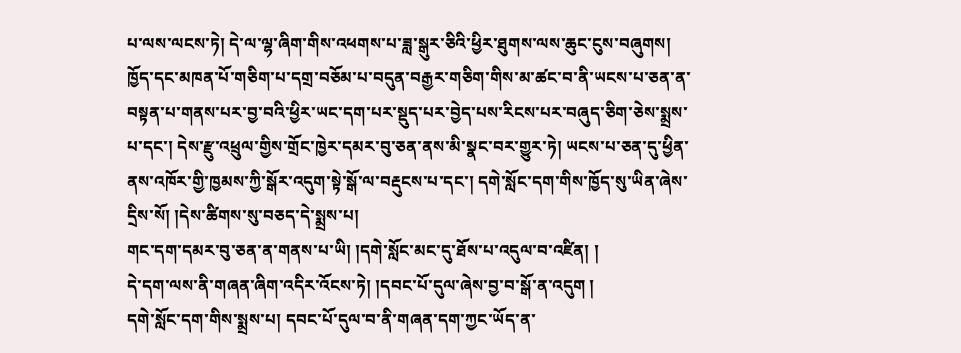པ་ལས་ལངས་ཏེ། དེ་ལ་ལྷ་ཞིག་གིས་འཕགས་པ་ཟླ་སྒུར་ཅིའི་ཕྱིར་ཐུགས་ལས་ཆུང་ངུས་བཞུགས། ཁྱོད་དང་མཁན་པོ་གཅིག་པ་དགྲ་བཅོམ་པ་བདུན་བརྒྱར་གཅིག་གིས་མ་ཚང་བ་ནི་ཡངས་པ་ཅན་ན་བསྟན་པ་གནས་པར་བྱ་བའི་ཕྱིར་ཡང་དག་པར་སྡུད་པར་བྱེད་པས་རིངས་པར་བཞུད་ཅིག་ཅེས་སྨྲས་པ་དང་། དེས་རྫུ་འཕྲུལ་གྱིས་གྲོང་ཁྱེར་དམར་བུ་ཅན་ནས་མི་སྣང་བར་གྱུར་ཏེ། ཡངས་པ་ཅན་དུ་ཕྱིན་ནས་འཁོར་གྱི་ཁྱམས་ཀྱི་སྒོར་འདུག་སྟེ་སྒོ་ལ་བརྡུངས་པ་དང་། དགེ་སློང་དག་གིས་ཁྱོད་སུ་ཡིན་ཞེས་དྲིས་སོ། །དེས་ཚིགས་སུ་བཅད་དེ་སྨྲས་པ།
གང་དག་དམར་བུ་ཅན་ན་གནས་པ་ཡི། །དགེ་སློང་མང་དུ་ཐོས་པ་འདུལ་བ་འཛིན། །
དེ་དག་ལས་ནི་གཞན་ཞིག་འདིར་འོངས་ཏེ། །དབང་པོ་དུལ་ཞེས་བྱ་བ་སྒོ་ན་འདུག །
དགེ་སློང་དག་གིས་སྨྲས་པ། དབང་པོ་དུལ་བ་ནི་གཞན་དག་ཀྱང་ཡོད་ན་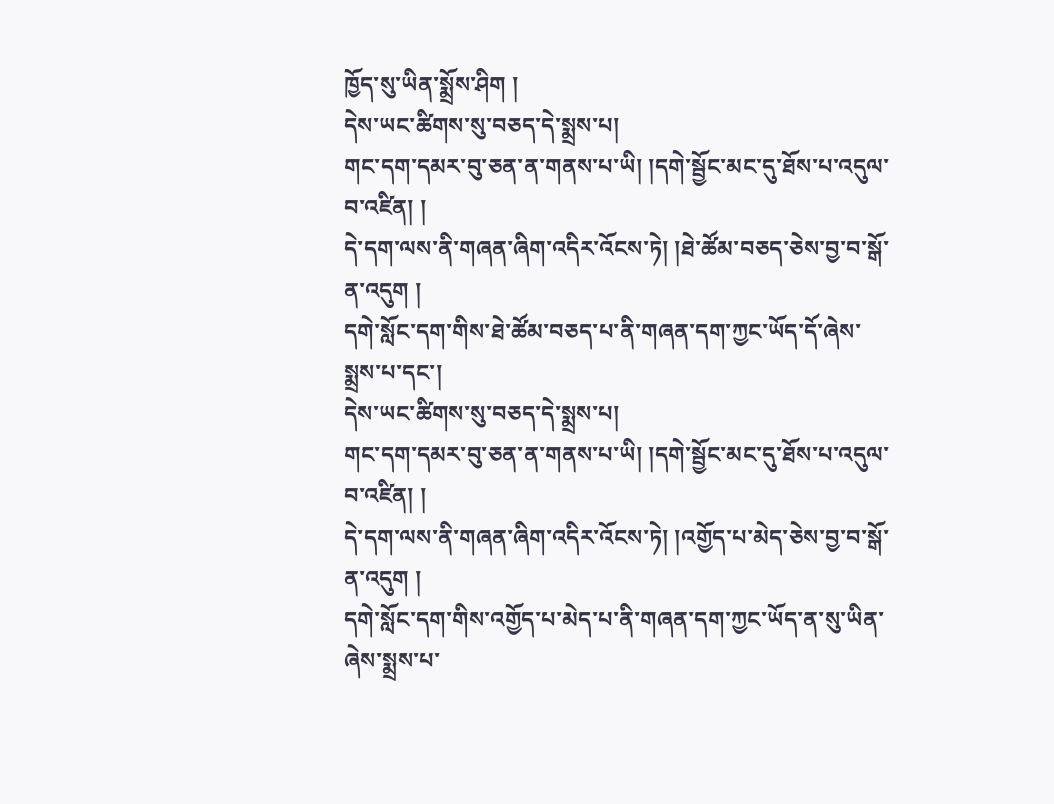ཁྱོད་སུ་ཡིན་སྨྲོས་ཤིག །
དེས་ཡང་ཚིགས་སུ་བཅད་དེ་སྨྲས་པ།
གང་དག་དམར་བུ་ཅན་ན་གནས་པ་ཡི། །དགེ་སྦྱོང་མང་དུ་ཐོས་པ་འདུལ་བ་འཛིན། །
དེ་དག་ལས་ནི་གཞན་ཞིག་འདིར་འོངས་ཏེ། །ཐེ་ཚོམ་བཅད་ཅེས་བྱ་བ་སྒོ་ན་འདུག །
དགེ་སློང་དག་གིས་ཐེ་ཚོམ་བཅད་པ་ནི་གཞན་དག་ཀྱང་ཡོད་དོ་ཞེས་སྨྲས་པ་དང་།
དེས་ཡང་ཚིགས་སུ་བཅད་དེ་སྨྲས་པ།
གང་དག་དམར་བུ་ཅན་ན་གནས་པ་ཡི། །དགེ་སྦྱོང་མང་དུ་ཐོས་པ་འདུལ་བ་འཛིན། །
དེ་དག་ལས་ནི་གཞན་ཞིག་འདིར་འོངས་ཏེ། །འགྱོད་པ་མེད་ཅེས་བྱ་བ་སྒོ་ན་འདུག །
དགེ་སློང་དག་གིས་འགྱོད་པ་མེད་པ་ནི་གཞན་དག་ཀྱང་ཡོད་ན་སུ་ཡིན་ཞེས་སྨྲས་པ་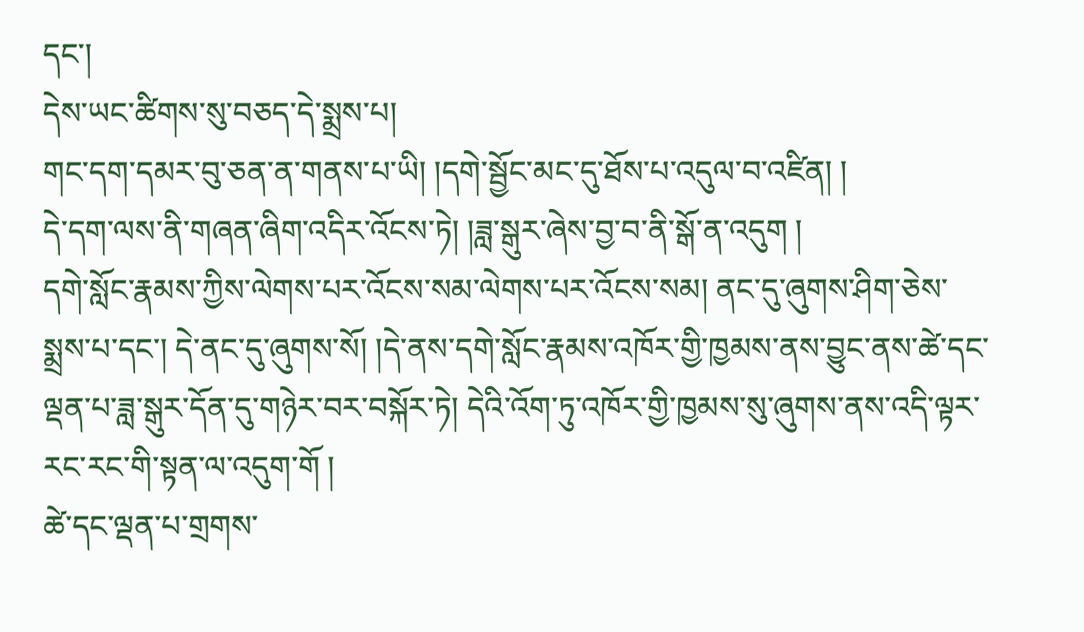དང་།
དེས་ཡང་ཚིགས་སུ་བཅད་དེ་སྨྲས་པ།
གང་དག་དམར་བུ་ཅན་ན་གནས་པ་ཡི། །དགེ་སྦྱོང་མང་དུ་ཐོས་པ་འདུལ་བ་འཛིན། །
དེ་དག་ལས་ནི་གཞན་ཞིག་འདིར་འོངས་ཏེ། །ཟླ་སྒུར་ཞེས་བྱ་བ་ནི་སྒོ་ན་འདུག །
དགེ་སློང་རྣམས་ཀྱིས་ལེགས་པར་འོངས་སམ་ལེགས་པར་འོངས་སམ། ནང་དུ་ཞུགས་ཤིག་ཅེས་སྨྲས་པ་དང་། དེ་ནང་དུ་ཞུགས་སོ། །དེ་ནས་དགེ་སློང་རྣམས་འཁོར་གྱི་ཁྱམས་ནས་བྱུང་ནས་ཚེ་དང་ལྡན་པ་ཟླ་སྒུར་དོན་དུ་གཉེར་བར་བསྐོར་ཏེ། དེའི་འོག་ཏུ་འཁོར་གྱི་ཁྱམས་སུ་ཞུགས་ནས་འདི་ལྟར་རང་རང་གི་སྟན་ལ་འདུག་གོ །
ཚེ་དང་ལྡན་པ་གྲགས་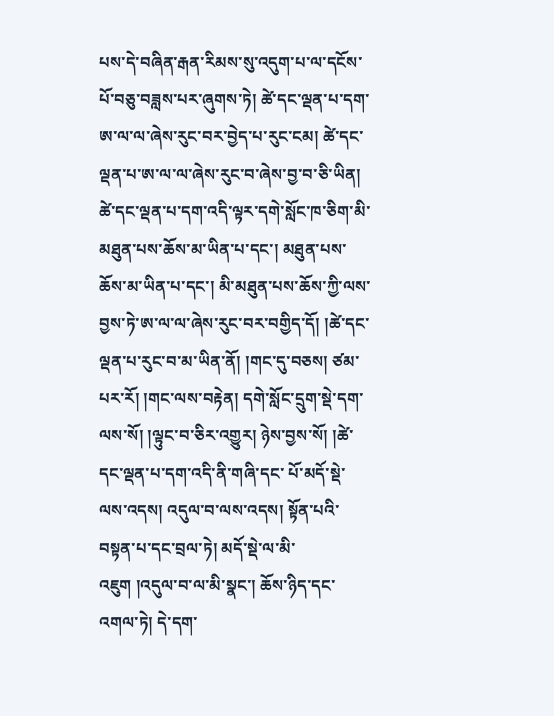པས་དེ་བཞིན་རྒན་རིམས་སུ་འདུག་པ་ལ་དངོས་པོ་བཅུ་བཟླས་པར་ཞུགས་ཏེ། ཚེ་དང་ལྡན་པ་དག་ཨ་ལ་ལ་ཞེས་རུང་བར་བྱེད་པ་རུང་ངམ། ཚེ་དང་ལྡན་པ་ཨ་ལ་ལ་ཞེས་རུང་བ་ཞེས་བྱ་བ་ཅི་ཡིན། ཚེ་དང་ལྡན་པ་དག་འདི་ལྟར་དགེ་སློང་ཁ་ཅིག་མི་མཐུན་པས་ཆོས་མ་ཡིན་པ་དང་། མཐུན་པས་ཆོས་མ་ཡིན་པ་དང་། མི་མཐུན་པས་ཆོས་ཀྱི་ལས་བྱས་ཏེ་ཨ་ལ་ལ་ཞེས་རུང་བར་བགྱིད་དོ། །ཚེ་དང་ལྡན་པ་རུང་བ་མ་ཡིན་ནོ། །གང་དུ་བཅས། ཙམ་པར་རོ། །གང་ལས་བརྟེན། དགེ་སློང་དྲུག་སྡེ་དག་ལས་སོ། །ལྟུང་བ་ཅིར་འགྱུར། ཉེས་བྱས་སོ། །ཚེ་དང་ལྡན་པ་དག་འདི་ནི་གཞི་དང་ པོ་མདོ་སྡེ་ལས་འདས། འདུལ་བ་ལས་འདས། སྟོན་པའི་བསྟན་པ་དང་བྲལ་ཏེ། མདོ་སྡེ་ལ་མི་འཇུག །འདུལ་བ་ལ་མི་སྣང་། ཆོས་ཉིད་དང་འགལ་ཏེ། དེ་དག་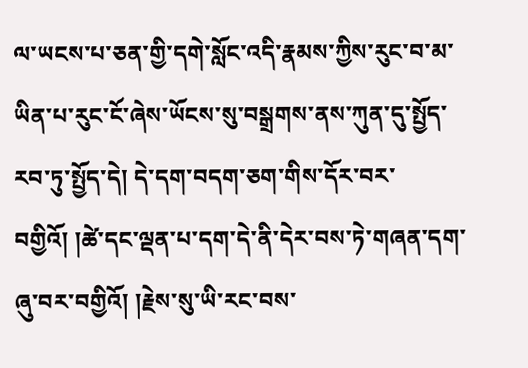ལ་ཡངས་པ་ཅན་གྱི་དགེ་སློང་འདི་རྣམས་ཀྱིས་རུང་བ་མ་ཡིན་པ་རུང་ངོ་ཞེས་ཡོངས་སུ་བསྒྲགས་ནས་ཀུན་དུ་སྤྱོད་རབ་ཏུ་སྤྱོད་དེ། དེ་དག་བདག་ཅག་གིས་དོར་བར་བགྱིའོ། །ཚེ་དང་ལྡན་པ་དག་དེ་ནི་དེར་བས་ཏེ་གཞན་དག་ཞུ་བར་བགྱིའོ། །རྗེས་སུ་ཡི་རང་བས་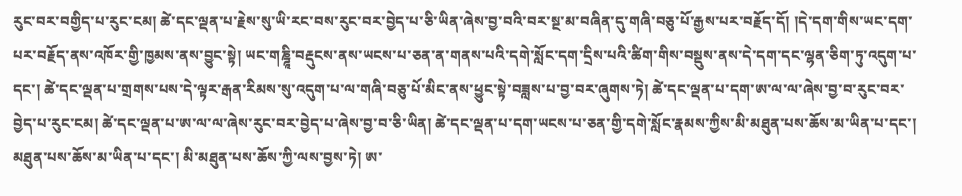རུང་བར་བགྱིད་པ་རུང་ངམ། ཚེ་དང་ལྡན་པ་རྗེས་སུ་ཡི་རང་བས་རུང་བར་བྱེད་པ་ཅི་ཡིན་ཞེས་བྱ་བའི་བར་སྔ་མ་བཞིན་དུ་གཞི་བཅུ་པོ་རྒྱས་པར་བརྗོད་དོ། །དེ་དག་གིས་ཡང་དག་པར་བརྗོད་ནས་འཁོར་གྱི་ཁྱམས་ནས་བྱུང་སྟེ། ཡང་གཎྜཱི་བརྡུངས་ནས་ཡངས་པ་ཅན་ན་གནས་པའི་དགེ་སློང་དག་དྲིས་པའི་ཚིག་གིས་བསྡུས་ནས་དེ་དག་དང་ལྷན་ཅིག་ཏུ་འདུག་པ་དང་། ཚེ་དང་ལྡན་པ་གྲགས་པས་དེ་ལྟར་རྒན་རིམས་སུ་འདུག་པ་ལ་གཞི་བཅུ་པོ་མིང་ནས་ཕྱུང་སྟེ་བཟླས་པ་བྱ་བར་ཞུགས་ཏེ། ཚེ་དང་ལྡན་པ་དག་ཨ་ལ་ལ་ཞེས་བྱ་བ་རུང་བར་བྱེད་པ་རུང་ངམ། ཚེ་དང་ལྡན་པ་ཨ་ལ་ལ་ཞེས་རུང་བར་བྱེད་པ་ཞེས་བྱ་བ་ཅི་ཡིན། ཚེ་དང་ལྡན་པ་དག་ཡངས་པ་ཅན་གྱི་དགེ་སློང་རྣམས་ཀྱིས་མི་མཐུན་པས་ཆོས་མ་ཡིན་པ་དང་། མཐུན་པས་ཆོས་མ་ཡིན་པ་དང་། མི་མཐུན་པས་ཆོས་ཀྱི་ལས་བྱས་ཏེ། ཨ་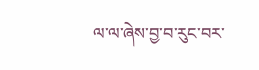ལ་ལ་ཞེས་བྱ་བ་རུང་བར་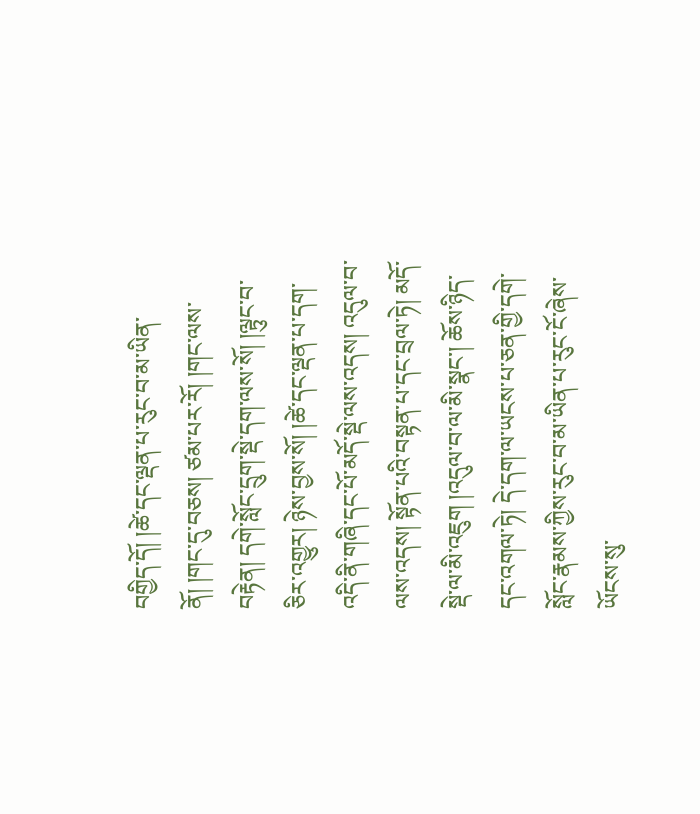བགྱིད་དོ། །ཚེ་དང་ལྡན་པ་རུང་བ་མ་ཡིན་ནོ། །གང་དུ་བཅས། ཙམ་པར་རོ། །གང་ལས་བརྟེན། དགེ་སློང་དྲུག་སྡེ་དག་ལས་སོ། །ལྟུང་བ་ཅིར་འགྱུར། ཉེས་བྱས་སོ། །ཚེ་དང་ལྡན་པ་དག་འདི་ནི་གཞི་དང་པོ་མདོ་སྡེ་ལས་འདས། འདུལ་བ་ལས་འདས། སྟོན་པའི་བསྟན་པ་དང་བྲལ་ཏེ། མདོ་སྡེ་ལ་མི་འཇུག །འདུལ་བ་ལ་མི་སྣང་། ཆོས་ཉིད་དང་འགལ་ཏེ། དེ་དག་ལ་ཡངས་པ་ཅན་གྱི་དགེ་སློང་རྣམས་ཀྱིས་རུང་བ་མ་ཡིན་པ་རུང་ངོ་ཞེས་ཡོངས་སུ་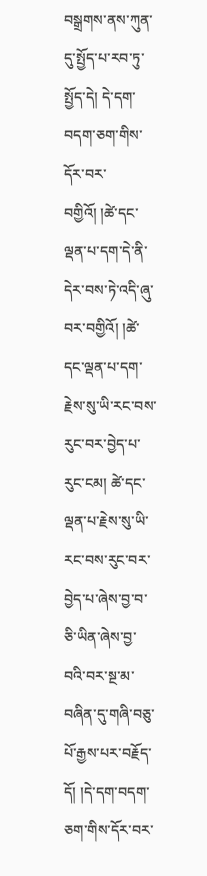བསྒྲགས་ནས་ཀུན་དུ་སྤྱོད་པ་རབ་ཏུ་སྤྱོད་དེ། དེ་དག་བདག་ཅག་གིས་དོར་བར་བགྱིའོ། །ཚེ་དང་ལྡན་པ་དག་དེ་ནི་དེར་བས་ཏེ་འདི་ཞུ་བར་བགྱིའོ། །ཚེ་དང་ལྡན་པ་དག་རྗེས་སུ་ཡི་རང་བས་རུང་བར་བྱེད་པ་རུང་ངམ། ཚེ་དང་ལྡན་པ་རྗེས་སུ་ཡི་རང་བས་རུང་བར་བྱེད་པ་ཞེས་བྱ་བ་ཅི་ཡིན་ཞེས་བྱ་བའི་བར་སྔ་མ་བཞིན་དུ་གཞི་བཅུ་པོ་རྒྱས་པར་བརྗོད་དོ། །དེ་དག་བདག་ཅག་གིས་དོར་བར་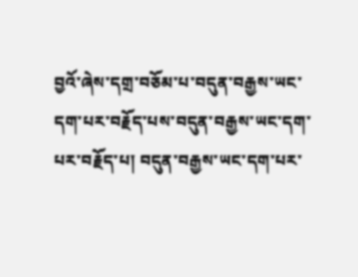བྱའོ་ཞེས་དགྲ་བཅོམ་པ་བདུན་བརྒྱས་ཡང་དག་པར་བརྗོད་པས་བདུན་བརྒྱས་ཡང་དག་པར་བརྗོད་པ། བདུན་བརྒྱས་ཡང་དག་པར་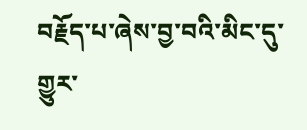བརྗོད་པ་ཞེས་བྱ་བའི་མིང་དུ་གྱུར་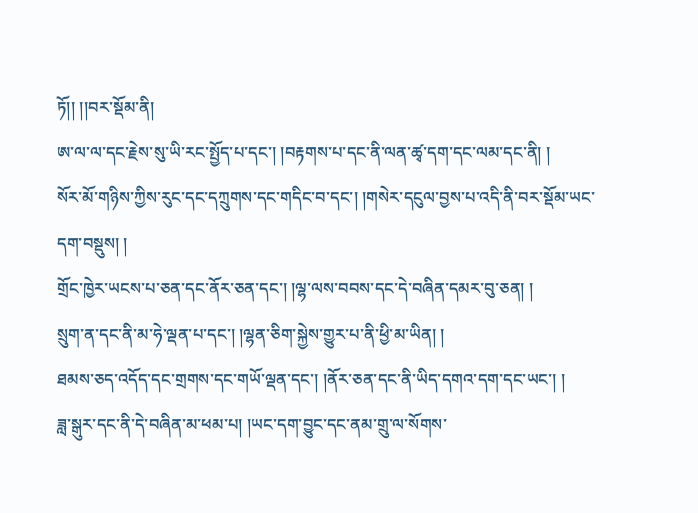ཏོ།། །།བར་སྡོམ་ནི།
ཨ་ལ་ལ་དང་རྗེས་སུ་ཡི་རང་སྤྱོད་པ་དང་། །བརྟགས་པ་དང་ནི་ལན་ཚྭ་དག་དང་ལམ་དང་ནི། །
སོར་མོ་གཉིས་ཀྱིས་རུང་དང་དཀྲུགས་དང་གདིང་བ་དང་། །གསེར་དངུལ་བྱས་པ་འདི་ནི་བར་སྡོམ་ཡང་དག་བསྡུས། །
གྲོང་ཁྱེར་ཡངས་པ་ཅན་དང་ནོར་ཅན་དང་། །ལྷ་ལས་བབས་དང་དེ་བཞིན་དམར་བུ་ཅན། །
སྲུག་ན་དང་ནི་མ་ཧེ་ལྡན་པ་དང་། །ལྷན་ཅིག་སྐྱེས་གྱུར་པ་ནི་ཕྱི་མ་ཡིན། །
ཐམས་ཅད་འདོད་དང་གྲགས་དང་གཡོ་ལྡན་དང་། །ནོར་ཅན་དང་ནི་ཡིད་དགའ་དག་དང་ཡང་། །
ཟླ་སྒུར་དང་ནི་དེ་བཞིན་མ་ཕམ་པ། །ཡང་དག་བྱུང་དང་ནམ་གྲུ་ལ་སོགས་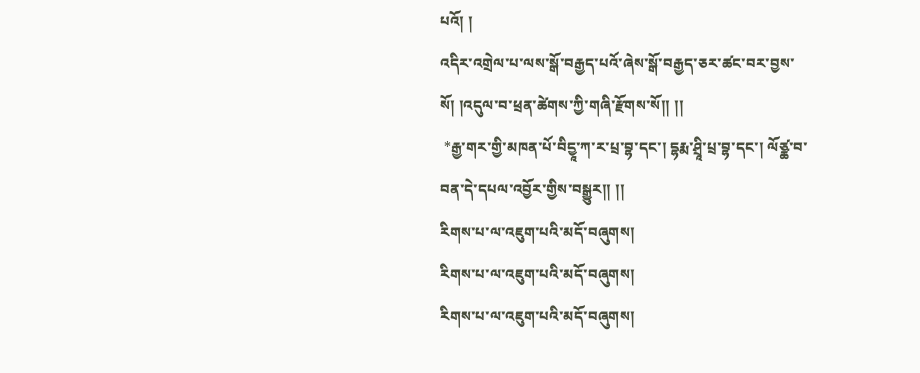པའོ། །
འདིར་འགྲེལ་པ་ལས་སྒོ་བརྒྱད་པའོ་ཞེས་སྒོ་བརྒྱད་ཅར་ཚང་བར་བྱས་སོ། །འདུལ་བ་ཕྲན་ཚེགས་ཀྱི་གཞི་རྫོགས་སོ།། །།
 *རྒྱ་གར་གྱི་མཁན་པོ་བིདྱཱ་ཀ་ར་པྲ་བྷ་དང་། དྷརྨ་ཤྲཱི་པྲ་བྷ་དང་། ལོཙྪ་བ་བན་དེ་དཔལ་འབྱོར་གྱིས་བསྒྱུར།། །།
རིགས་པ་ལ་འཇུག་པའི་མདོ་བཞུགས།
རིགས་པ་ལ་འཇུག་པའི་མདོ་བཞུགས།
རིགས་པ་ལ་འཇུག་པའི་མདོ་བཞུགས།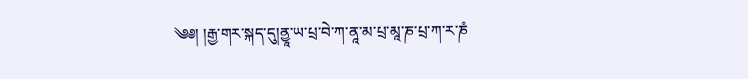༄༅། །རྒྱ་གར་སྐད་དུ།ནྱཱ་ཡ་པྲ་བེ་ཀ་ནཱ་མ་པྲ་མཱ་ཎ་པྲ་ཀ་ར་ཎཾ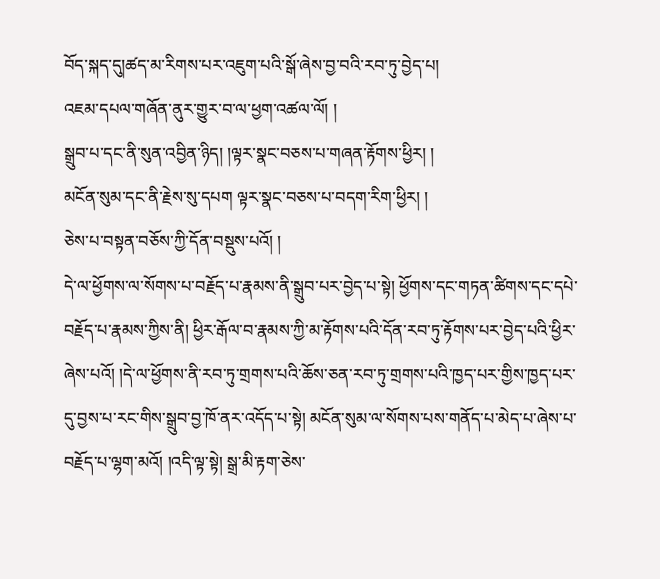བོད་སྐད་དུ།ཚད་མ་རིགས་པར་འཇུག་པའི་སྒོ་ཞེས་བྱ་བའི་རབ་ཏུ་བྱེད་པ།
འཇམ་དཔལ་གཞོན་ནུར་གྱུར་བ་ལ་ཕྱག་འཚལ་ལོ། །
སྒྲུབ་པ་དང་ནི་སུན་འབྱིན་ཉིད། །ལྟར་སྣང་བཅས་པ་གཞན་རྟོགས་ཕྱིར། །
མངོན་སུམ་དང་ནི་རྗེས་སུ་དཔག ལྟར་སྣང་བཅས་པ་བདག་རིག་ཕྱིར། །
ཅེས་པ་བསྟན་བཅོས་ཀྱི་དོན་བསྡུས་པའོ། །
དེ་ལ་ཕྱོགས་ལ་སོགས་པ་བརྗོད་པ་རྣམས་ནི་སྒྲུབ་པར་བྱེད་པ་སྟེ། ཕྱོགས་དང་གཏན་ཚིགས་དང་དཔེ་བརྗོད་པ་རྣམས་ཀྱིས་ནི། ཕྱིར་རྒོལ་བ་རྣམས་ཀྱི་མ་རྟོགས་པའི་དོན་རབ་ཏུ་རྟོགས་པར་བྱེད་པའི་ཕྱིར་ཞེས་པའོ། །དེ་ལ་ཕྱོགས་ནི་རབ་ཏུ་གྲགས་པའི་ཆོས་ཅན་རབ་ཏུ་གྲགས་པའི་ཁྱད་པར་གྱིས་ཁྱད་པར་དུ་བྱས་པ་རང་གིས་སྒྲུབ་བྱ་ཁོ་ནར་འདོད་པ་སྟེ། མངོན་སུམ་ལ་སོགས་པས་གནོད་པ་མེད་པ་ཞེས་པ་བརྗོད་པ་ལྷག་མའོ། །འདི་ལྟ་སྟེ། སྒྲ་མི་རྟག་ཅེས་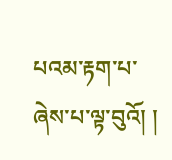པའམ་རྟག་པ་ཞེས་པ་ལྟ་བུའོ། །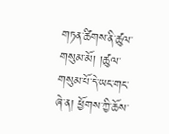གཏན་ཚིགས་ནི་ཚུལ་གསུམ་མོ། །ཚུལ་གསུམ་པོ་དེ་ཡང་གང་ཞེ་ན། ཕྱོགས་ཀྱི་ཆོས་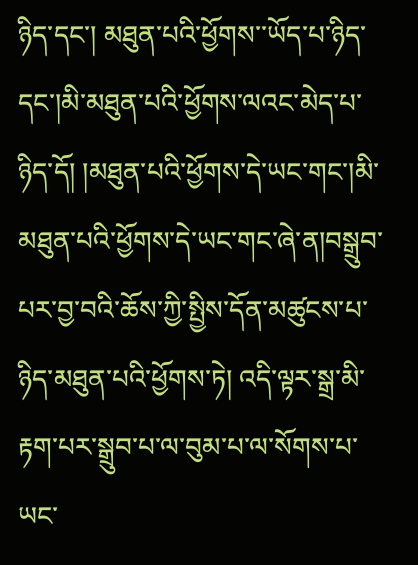ཉིད་དང་། མཐུན་པའི་ཕྱོགས་་ཡོད་པ་ཉིད་དང་།མི་མཐུན་པའི་ཕྱོགས་ལའང་མེད་པ་ཉིད་དོ། །མཐུན་པའི་ཕྱོགས་དེ་ཡང་གང་།མི་མཐུན་པའི་ཕྱོགས་དེ་ཡང་གང་ཞེ་ན།བསྒྲུབ་པར་བྱ་བའི་ཆོས་ཀྱི་སྤྱིས་དོན་མཚུངས་པ་ཉིད་མཐུན་པའི་ཕྱོགས་ཏེ། འདི་ལྟར་སྒྲ་མི་རྟག་པར་སྒྲུབ་པ་ལ་བུམ་པ་ལ་སོགས་པ་ཡང་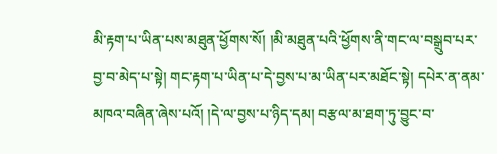མི་རྟག་པ་ཡིན་པས་མཐུན་ཕྱོགས་སོ། །མི་མཐུན་པའི་ཕྱོགས་ནི་གང་ལ་བསྒྲུབ་པར་བྱ་བ་མེད་པ་སྟེ། གང་རྟག་པ་ཡིན་པ་དེ་བྱས་པ་མ་ཡིན་པར་མཐོང་སྟེ། དཔེར་ན་ནམ་མཁའ་བཞིན་ཞེས་པའོ། །དེ་ལ་བྱས་པ་ཉིད་དམ། བརྩལ་མ་ཐག་ཏུ་བྱུང་བ་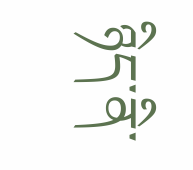ཉིད་ནི་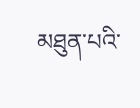མཐུན་པའི་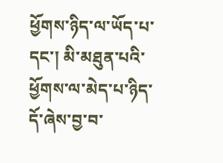ཕྱོགས་ཉིད་ལ་ཡོད་པ་དང་། མི་མཐུན་པའི་ཕྱོགས་ལ་མེད་པ་ཉིད་དོ་ཞེས་བྱ་བ་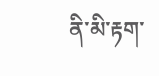ནི་མི་རྟག་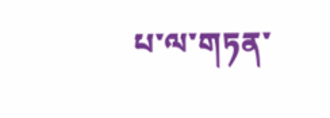པ་ལ་གཏན་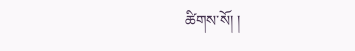ཚིགས་སོ། །